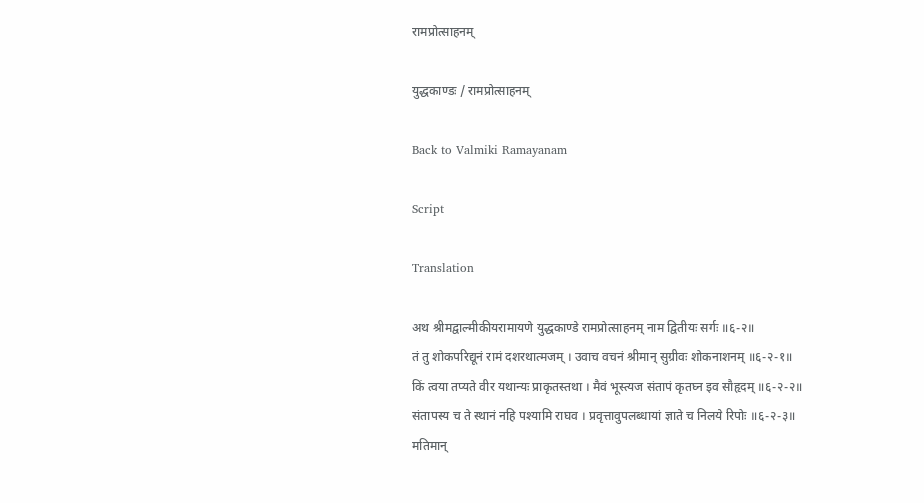रामप्रोत्साहनम्

युद्धकाण्डः / रामप्रोत्साहनम्

Back to Valmiki Ramayanam

Script

Translation

अथ श्रीमद्वाल्मीकीयरामायणे युद्धकाण्डे रामप्रोत्साहनम् नाम द्वितीयः सर्गः ॥६-२॥
तं तु शोकपरिद्यूनं रामं दशरथात्मजम् । उवाच वचनं श्रीमान् सुग्रीवः शोकनाशनम् ॥६-२-१॥
किं त्वया तप्यते वीर यथान्यः प्राकृतस्तथा । मैवं भूस्त्यज संतापं कृतघ्न इव सौहृदम् ॥६-२-२॥
संतापस्य च ते स्थानं नहि पश्यामि राघव । प्रवृत्तावुपलब्धायां ज्ञाते च निलये रिपोः ॥६-२-३॥
मतिमान्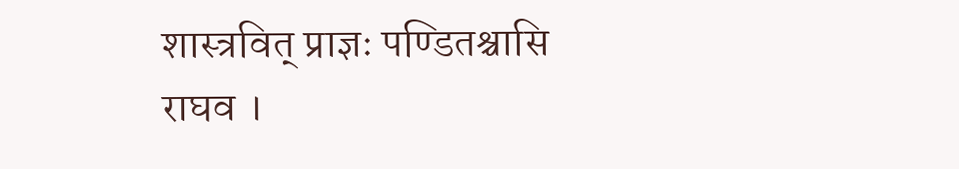शास्त्रवित् प्राज्ञः पण्डितश्चासि राघव ।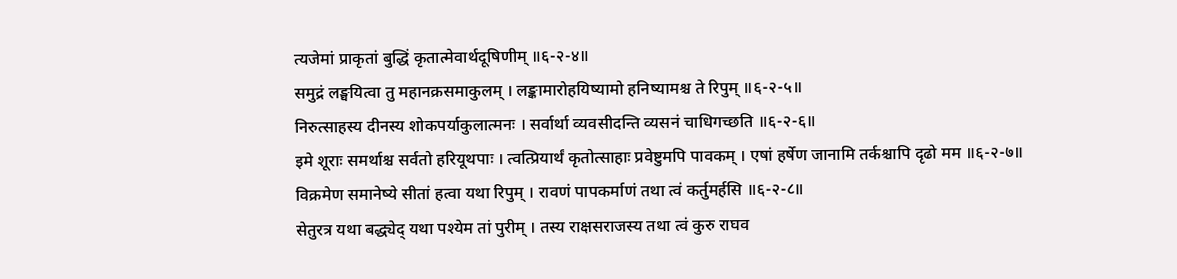त्यजेमां प्राकृतां बुद्धिं कृतात्मेवार्थदूषिणीम् ॥६-२-४॥
समुद्रं लङ्घयित्वा तु महानक्रसमाकुलम् । लङ्कामारोहयिष्यामो हनिष्यामश्च ते रिपुम् ॥६-२-५॥
निरुत्साहस्य दीनस्य शोकपर्याकुलात्मनः । सर्वार्था व्यवसीदन्ति व्यसनं चाधिगच्छति ॥६-२-६॥
इमे शूराः समर्थाश्च सर्वतो हरियूथपाः । त्वत्प्रियार्थं कृतोत्साहाः प्रवेष्टुमपि पावकम् । एषां हर्षेण जानामि तर्कश्चापि दृढो मम ॥६-२-७॥
विक्रमेण समानेष्ये सीतां हत्वा यथा रिपुम् । रावणं पापकर्माणं तथा त्वं कर्तुमर्हसि ॥६-२-८॥
सेतुरत्र यथा बद्ध्येद् यथा पश्येम तां पुरीम् । तस्य राक्षसराजस्य तथा त्वं कुरु राघव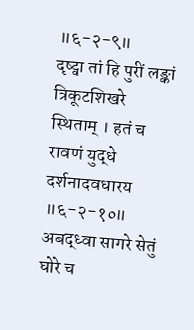॥६-२-९॥
दृष्ट्वा तां हि पुरीं लङ्कां त्रिकूटशिखरे स्थिताम् । हतं च रावणं युद्धे दर्शनादवधारय ॥६-२-१०॥
अबद्ध्वा सागरे सेतुं घोरे च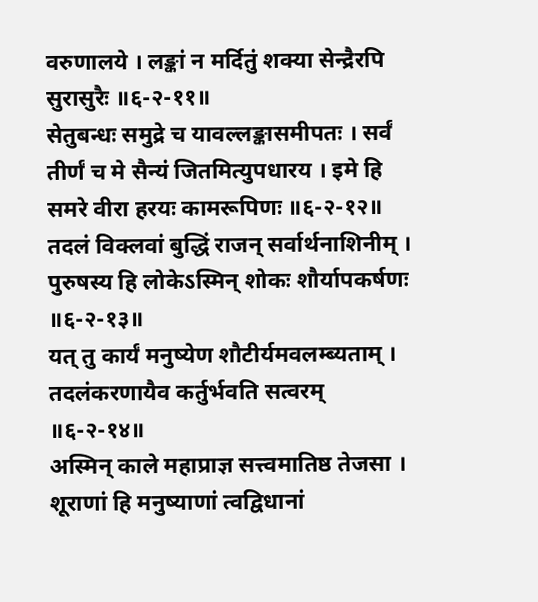वरुणालये । लङ्कां न मर्दितुं शक्या सेन्द्रैरपि सुरासुरैः ॥६-२-११॥
सेतुबन्धः समुद्रे च यावल्लङ्कासमीपतः । सर्वं तीर्णं च मे सैन्यं जितमित्युपधारय । इमे हि समरे वीरा हरयः कामरूपिणः ॥६-२-१२॥
तदलं विक्लवां बुद्धिं राजन् सर्वार्थनाशिनीम् । पुरुषस्य हि लोकेऽस्मिन् शोकः शौर्यापकर्षणः ॥६-२-१३॥
यत् तु कार्यं मनुष्येण शौटीर्यमवलम्ब्यताम् । तदलंकरणायैव कर्तुर्भवति सत्वरम् ॥६-२-१४॥
अस्मिन् काले महाप्राज्ञ सत्त्वमातिष्ठ तेजसा । शूराणां हि मनुष्याणां त्वद्विधानां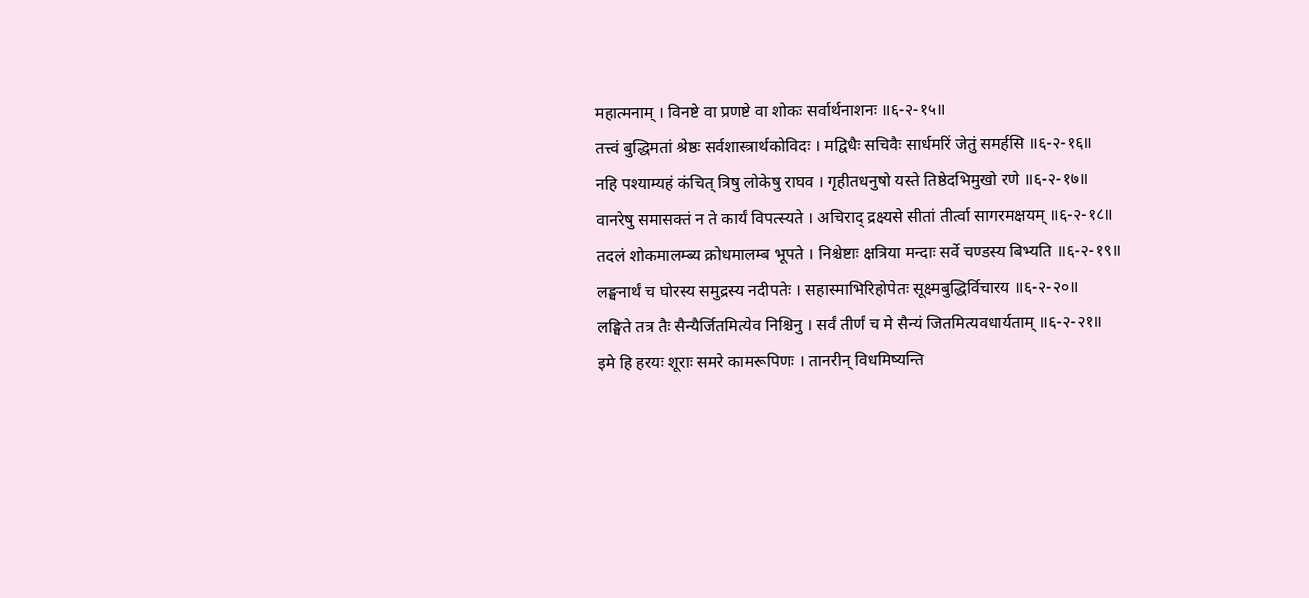महात्मनाम् । विनष्टे वा प्रणष्टे वा शोकः सर्वार्थनाशनः ॥६-२-१५॥
तत्त्वं बुद्धिमतां श्रेष्ठः सर्वशास्त्रार्थकोविदः । मद्विधैः सचिवैः सार्धमरिं जेतुं समर्हसि ॥६-२-१६॥
नहि पश्याम्यहं कंचित् त्रिषु लोकेषु राघव । गृहीतधनुषो यस्ते तिष्ठेदभिमुखो रणे ॥६-२-१७॥
वानरेषु समासक्तं न ते कार्यं विपत्स्यते । अचिराद् द्रक्ष्यसे सीतां तीर्त्वा सागरमक्षयम् ॥६-२-१८॥
तदलं शोकमालम्ब्य क्रोधमालम्ब भूपते । निश्चेष्टाः क्षत्रिया मन्दाः सर्वे चण्डस्य बिभ्यति ॥६-२-१९॥
लङ्घनार्थं च घोरस्य समुद्रस्य नदीपतेः । सहास्माभिरिहोपेतः सूक्ष्मबुद्धिर्विचारय ॥६-२-२०॥
लङ्घिते तत्र तैः सैन्यैर्जितमित्येव निश्चिनु । सर्वं तीर्णं च मे सैन्यं जितमित्यवधार्यताम् ॥६-२-२१॥
इमे हि हरयः शूराः समरे कामरूपिणः । तानरीन् विधमिष्यन्ति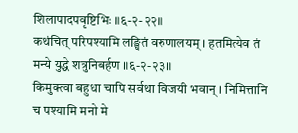शिलापादपवृष्टिभिः ॥६-२-२२॥
कथंचित् परिपश्यामि लङ्घितं वरुणालयम् । हतमित्येव तं मन्ये युद्धे शत्रुनिबर्हण ॥६-२-२३॥
किमुक्त्वा बहुधा चापि सर्वथा विजयी भवान् । निमित्तानि च पश्यामि मनो मे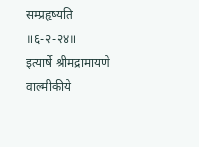सम्प्रहृष्यति ॥६-२-२४॥
इत्यार्षे श्रीमद्रामायणे वाल्मीकीये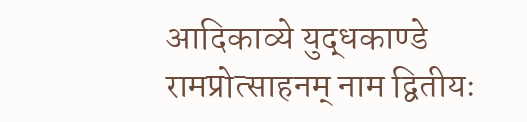आदिकाव्ये युद्धकाण्डे रामप्रोत्साहनम् नाम द्वितीयः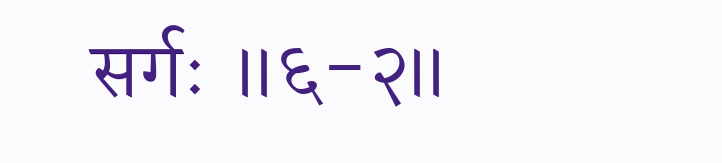सर्गः ॥६-२॥